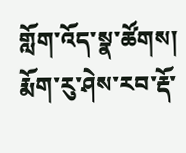གློག་འོད་སྣ་ཚོགས།
རྨོག་རུ་ཤེས་རབ་རྡོ་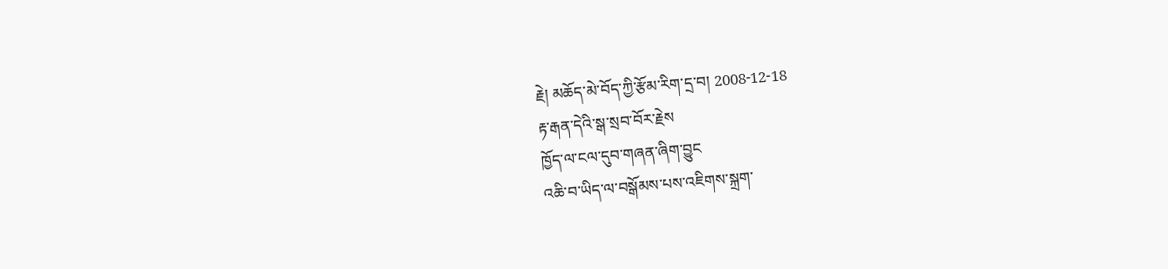རྗེ། མཆོད་མེ་བོད་ཀྱི་རྩོམ་རིག་དྲ་བ། 2008-12-18
རྟ་རྒན་དེའི་སྒ་སྲབ་བོར་རྗེས
ཁྱོད་ལ་ངལ་དུབ་གཞན་ཞིག་བྱུང
འཆི་བ་ཡིད་ལ་བསྒོམས་པས་འཇིགས་སྐྲག་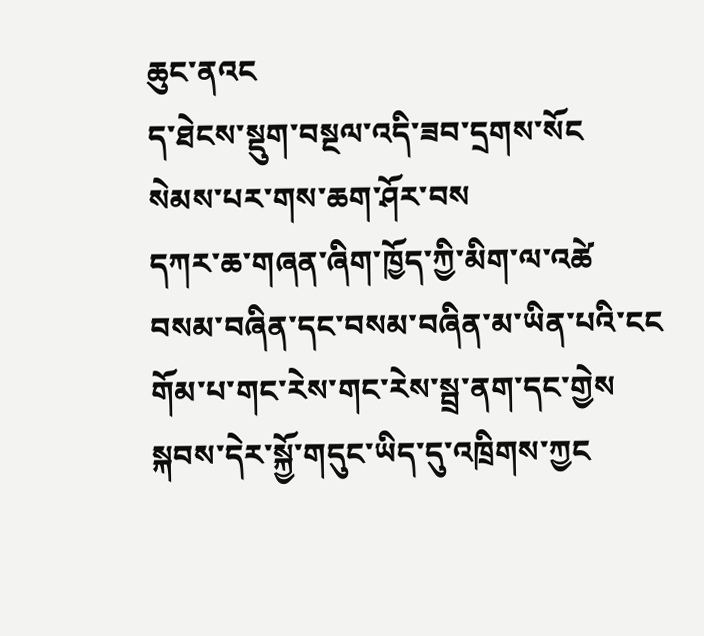ཆུང་ནའང
ད་ཐེངས་སྡུག་བསྔལ་འདི་ཟབ་དྲགས་སོང
སེམས་པར་གས་ཆག་ཤོར་བས
དཀར་ཆ་གཞན་ཞིག་ཁྱོད་ཀྱི་མིག་ལ་འཚེ
བསམ་བཞིན་དང་བསམ་བཞིན་མ་ཡིན་པའི་ངང
གོམ་པ་གང་རེས་གང་རེས་སྦྲ་ནག་དང་གྱེས
སྐབས་དེར་སྐྱོ་གདུང་ཡིད་དུ་འཁྲིགས་ཀྱང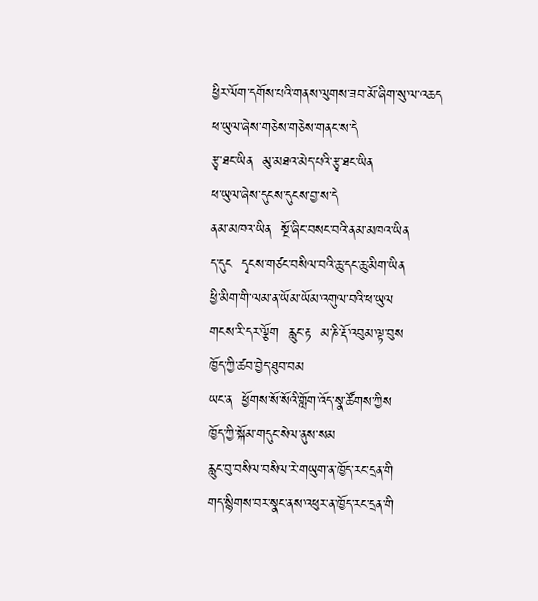ཕྱིར་ལོག་དགོས་པའི་གནས་ལུགས་ཟབ་མོ་ཞིག་སུ་ལ་འཆད
ཕ་ཡུལ་ཞེས་གཅེས་གཅེས་གནང་ས་དེ
རྩྭ་ཐང་ཡིན  མུ་མཐའ་མེད་པའི་རྩྭ་ཐང་ཡིན
ཕ་ཡུལ་ཞེས་དུངས་དུངས་བྱ་ས་དེ
ནམ་མཁའ་ཡིན  སྔོ་ཞིང་བསང་བའི་ནམ་མཁའ་ཡིན
ད་དུང  དྭངས་གཙང་བསིལ་བའི་ཆུ་དང་ཆུ་མིག་ཡིན
ཕྱི་མིག་གི་ལམ་ན་ཡོམ་ཡོམ་འགུལ་བའི་ཕ་ཡུལ
གངས་རི་དར་ལྕོག  རླུང་རྟ  མ་ཎི་རྡོ་འབུམ་ལྟ་བུས
ཁྱོད་ཀྱི་ཚབ་བྱེད་ཐུབ་བམ
ཡང་ན  ཕྱོགས་སོ་སོའི་གློག་འོད་སྣ་ཚོགས་ཀྱིས
ཁྱོད་ཀྱི་སྐོམ་གདུང་སེལ་ནུས་སམ
རླུང་བུ་བསིལ་བསིལ་རེ་གཡུག་ན་ཁྱོད་རང་དྲན་གི
གད་སྙིགས་བར་སྣང་ནས་འཕུར་ན་ཁྱོད་རང་དྲན་གི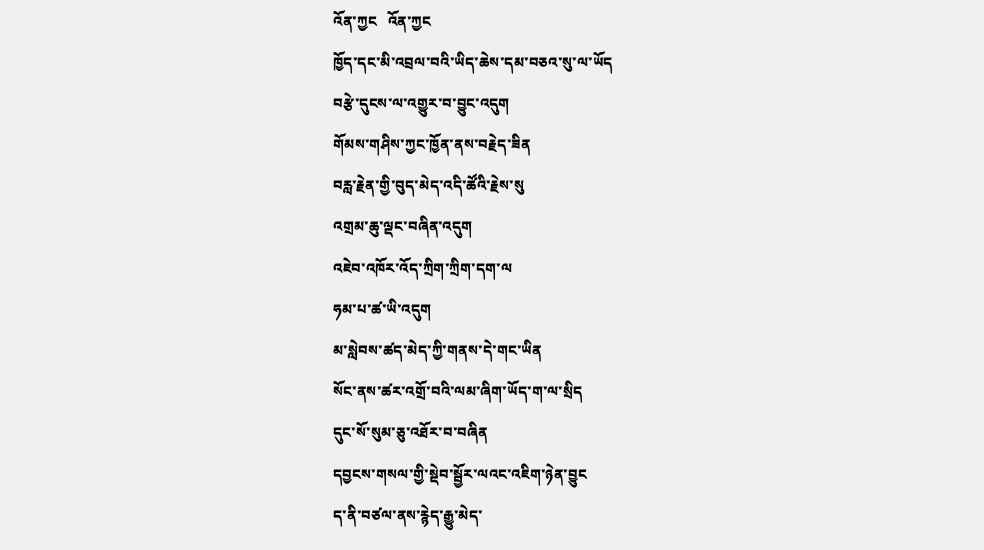འོན་ཀྱང   འོན་ཀྱང
ཁྱོད་དང་མི་འབྲལ་བའི་ཡིད་ཆེས་དམ་བཅའ་སུ་ལ་ཡོད
བརྩེ་དུངས་ལ་འགྱུར་བ་བྱུང་འདུག
གོམས་གཤིས་ཀྱང་ཁྱོན་ནས་བརྗེད་ཟིན
བརླ་རྗེན་གྱི་བུད་མེད་འདི་ཚོའི་རྗེས་སུ
འགྲམ་ཆུ་ལྡང་བཞིན་འདུག
འཇེབ་འཁོར་འོད་ཀྲིག་ཀྲིག་དག་ལ
ཧམ་པ་ཚ་ཡི་འདུག
མ་སླེབས་ཚད་མེད་ཀྱི་གནས་དེ་གང་ཡིན
སོང་ནས་ཚར་འགྲོ་བའི་ལམ་ཞིག་ཡོད་ག་ལ་སྲིད
དུང་སོ་སུམ་ཅུ་འཐོར་བ་བཞིན
དབྱངས་གསལ་གྱི་སྡེབ་སྦྱོར་ལའང་འཇིག་ཉེན་བྱུང
ད་ནི་བཙལ་ནས་རྙེད་རྒྱུ་མེད་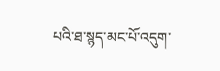པའི་ཐ་སྙད་མང་པོ་འདུག་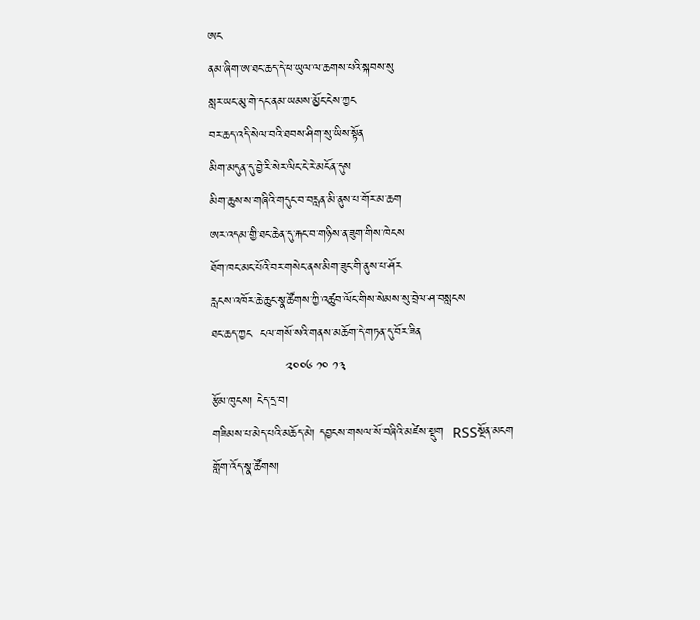ཨང
ནམ་ཞིག་ཨ་ཐང་ཆད་དེ་ཕ་ཡུལ་ལ་ཆགས་པའི་སྐབས་སུ
སླར་ཡང་མུ་གེ་དང་ནམ་ཡམས་མྱོང་ངེས་ཀྱང
བར་ཆད་འདི་སེལ་བའི་ཐབས་ཤིག་སུ་ཡིས་སྟོན
མིག་མདུན་དུ་བྱེ་རི་སེར་ལིང་ངེ་རེ་མངོན་དུས
མིག་ཆུས་ས་གཞིའི་གདུང་བ་བརླན་མི་ནུས་པ་གོར་མ་ཆག
ཨར་འདམ་གྱི་ཐང་ཆེན་དུ་རྐང་བ་གཉིས་ན་ཟུག་གིས་ཁེངས
ཐོག་ཁང་མང་པོའི་བར་གསེང་ནས་མིག་ཟུང་གི་ནུས་པ་ཤོར
རླངས་འཁོར་ཆེ་ཆུང་སྣ་ཚོགས་ཀྱི་འཚུབ་ལོང་གིས་སེམས་སུ་བྲེལ་ཤ་བསླངས
ཐང་ཆད་ཀྱང  ངལ་གསོ་སའི་གནས་མཆོག་དེ་གཏན་དུ་བོར་ཟིན
                  ༢༠༠༦ ༡༠ ༡༣
རྩོམ་ཁུངས། ངེད་དྲ་བ།
གཟིམས་པ་མེད་པའི་མཆོད་མེ། དབྱངས་གསལ་སོ་བཞིའི་མཛེས་སྡུག  RSSསྔོན་མངག
གློག་འོད་སྣ་ཚོགས།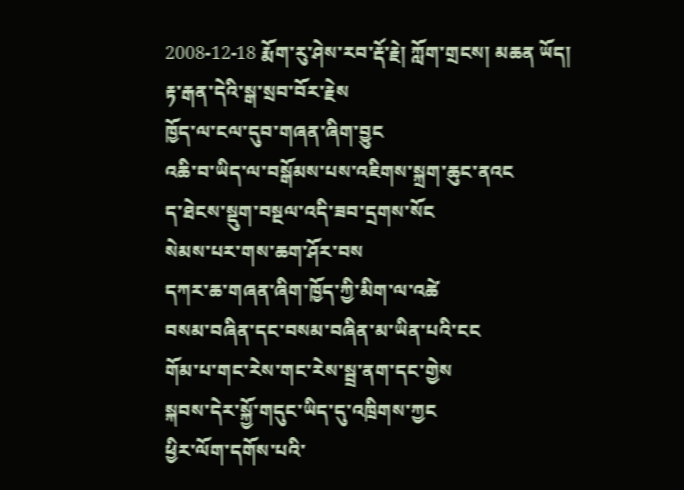2008-12-18 རྨོག་རུ་ཤེས་རབ་རྡོ་རྗེ། ཀློག་གྲངས། མཆན ཡོད།
རྟ་རྒན་དེའི་སྒ་སྲབ་བོར་རྗེས
ཁྱོད་ལ་ངལ་དུབ་གཞན་ཞིག་བྱུང
འཆི་བ་ཡིད་ལ་བསྒོམས་པས་འཇིགས་སྐྲག་ཆུང་ནའང
ད་ཐེངས་སྡུག་བསྔལ་འདི་ཟབ་དྲགས་སོང
སེམས་པར་གས་ཆག་ཤོར་བས
དཀར་ཆ་གཞན་ཞིག་ཁྱོད་ཀྱི་མིག་ལ་འཚེ
བསམ་བཞིན་དང་བསམ་བཞིན་མ་ཡིན་པའི་ངང
གོམ་པ་གང་རེས་གང་རེས་སྦྲ་ནག་དང་གྱེས
སྐབས་དེར་སྐྱོ་གདུང་ཡིད་དུ་འཁྲིགས་ཀྱང
ཕྱིར་ལོག་དགོས་པའི་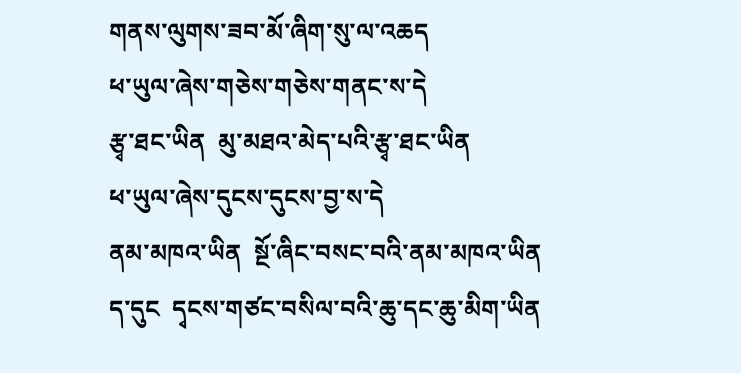གནས་ལུགས་ཟབ་མོ་ཞིག་སུ་ལ་འཆད
ཕ་ཡུལ་ཞེས་གཅེས་གཅེས་གནང་ས་དེ
རྩྭ་ཐང་ཡིན  མུ་མཐའ་མེད་པའི་རྩྭ་ཐང་ཡིན
ཕ་ཡུལ་ཞེས་དུངས་དུངས་བྱ་ས་དེ
ནམ་མཁའ་ཡིན  སྔོ་ཞིང་བསང་བའི་ནམ་མཁའ་ཡིན
ད་དུང  དྭངས་གཙང་བསིལ་བའི་ཆུ་དང་ཆུ་མིག་ཡིན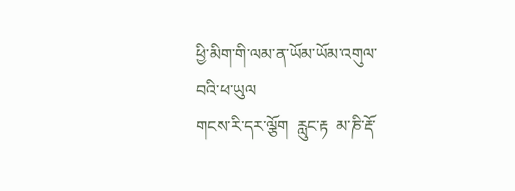ཕྱི་མིག་གི་ལམ་ན་ཡོམ་ཡོམ་འགུལ་བའི་ཕ་ཡུལ
གངས་རི་དར་ལྕོག  རླུང་རྟ  མ་ཎི་རྡོ་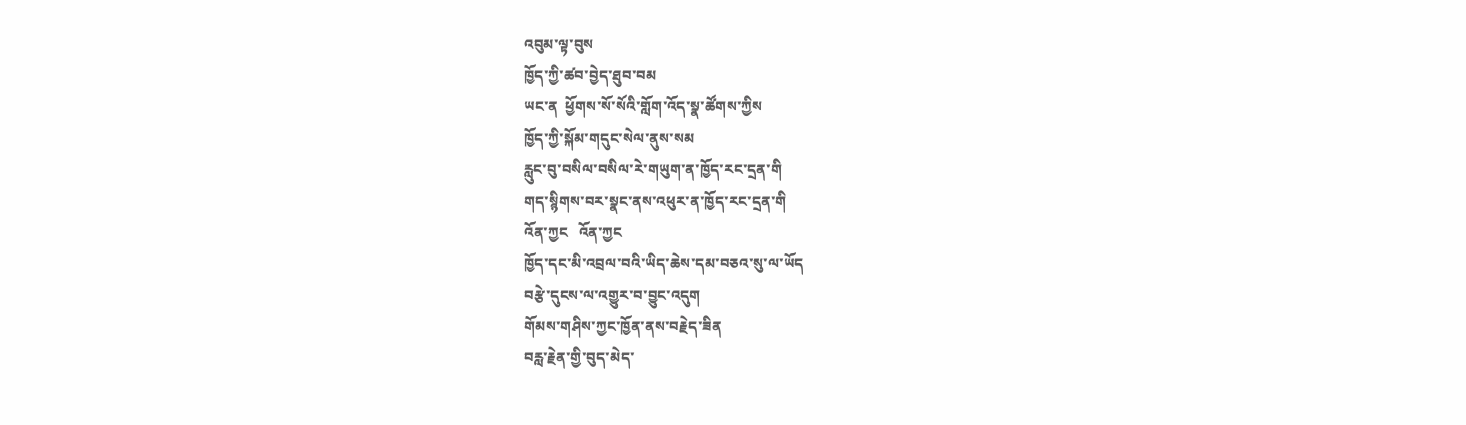འབུམ་ལྟ་བུས
ཁྱོད་ཀྱི་ཚབ་བྱེད་ཐུབ་བམ
ཡང་ན  ཕྱོགས་སོ་སོའི་གློག་འོད་སྣ་ཚོགས་ཀྱིས
ཁྱོད་ཀྱི་སྐོམ་གདུང་སེལ་ནུས་སམ
རླུང་བུ་བསིལ་བསིལ་རེ་གཡུག་ན་ཁྱོད་རང་དྲན་གི
གད་སྙིགས་བར་སྣང་ནས་འཕུར་ན་ཁྱོད་རང་དྲན་གི
འོན་ཀྱང   འོན་ཀྱང
ཁྱོད་དང་མི་འབྲལ་བའི་ཡིད་ཆེས་དམ་བཅའ་སུ་ལ་ཡོད
བརྩེ་དུངས་ལ་འགྱུར་བ་བྱུང་འདུག
གོམས་གཤིས་ཀྱང་ཁྱོན་ནས་བརྗེད་ཟིན
བརླ་རྗེན་གྱི་བུད་མེད་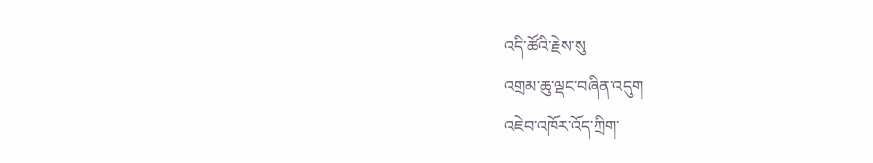འདི་ཚོའི་རྗེས་སུ
འགྲམ་ཆུ་ལྡང་བཞིན་འདུག
འཇེབ་འཁོར་འོད་ཀྲིག་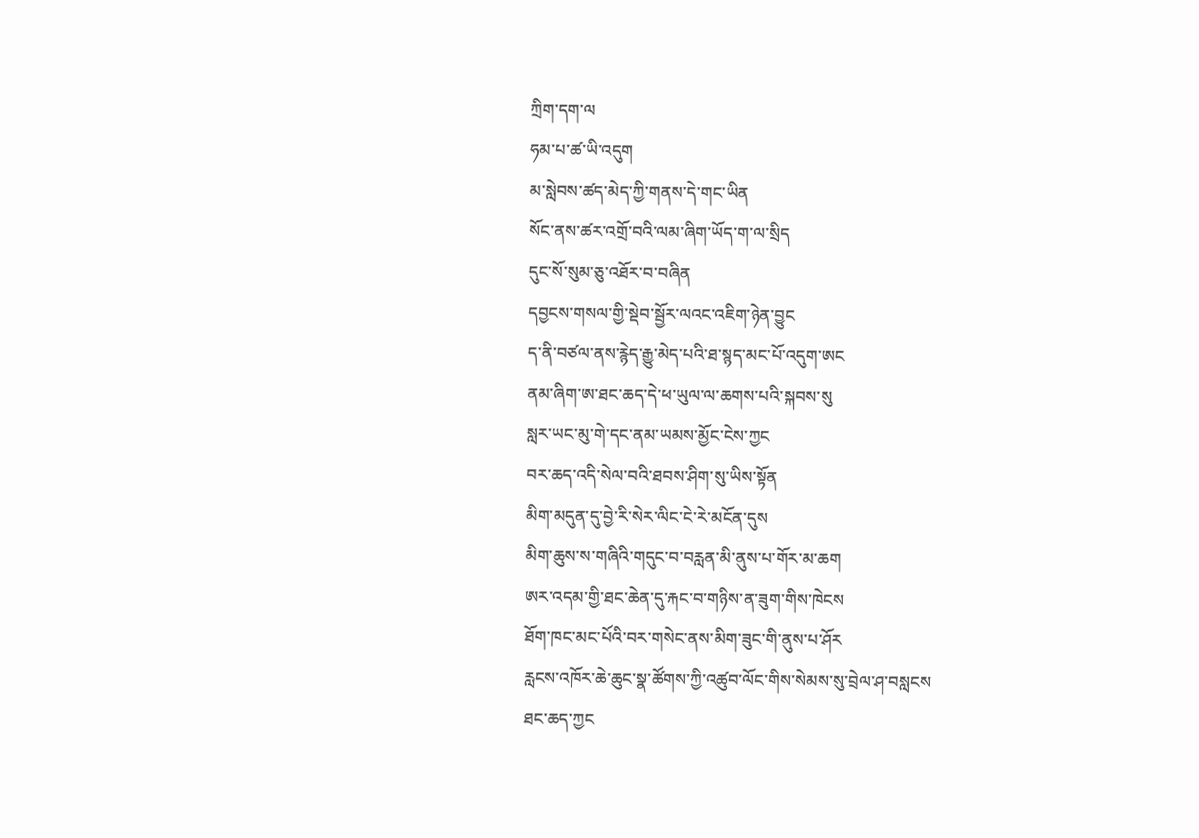ཀྲིག་དག་ལ
ཧམ་པ་ཚ་ཡི་འདུག
མ་སླེབས་ཚད་མེད་ཀྱི་གནས་དེ་གང་ཡིན
སོང་ནས་ཚར་འགྲོ་བའི་ལམ་ཞིག་ཡོད་ག་ལ་སྲིད
དུང་སོ་སུམ་ཅུ་འཐོར་བ་བཞིན
དབྱངས་གསལ་གྱི་སྡེབ་སྦྱོར་ལའང་འཇིག་ཉེན་བྱུང
ད་ནི་བཙལ་ནས་རྙེད་རྒྱུ་མེད་པའི་ཐ་སྙད་མང་པོ་འདུག་ཨང
ནམ་ཞིག་ཨ་ཐང་ཆད་དེ་ཕ་ཡུལ་ལ་ཆགས་པའི་སྐབས་སུ
སླར་ཡང་མུ་གེ་དང་ནམ་ཡམས་མྱོང་ངེས་ཀྱང
བར་ཆད་འདི་སེལ་བའི་ཐབས་ཤིག་སུ་ཡིས་སྟོན
མིག་མདུན་དུ་བྱེ་རི་སེར་ལིང་ངེ་རེ་མངོན་དུས
མིག་ཆུས་ས་གཞིའི་གདུང་བ་བརླན་མི་ནུས་པ་གོར་མ་ཆག
ཨར་འདམ་གྱི་ཐང་ཆེན་དུ་རྐང་བ་གཉིས་ན་ཟུག་གིས་ཁེངས
ཐོག་ཁང་མང་པོའི་བར་གསེང་ནས་མིག་ཟུང་གི་ནུས་པ་ཤོར
རླངས་འཁོར་ཆེ་ཆུང་སྣ་ཚོགས་ཀྱི་འཚུབ་ལོང་གིས་སེམས་སུ་བྲེལ་ཤ་བསླངས
ཐང་ཆད་ཀྱང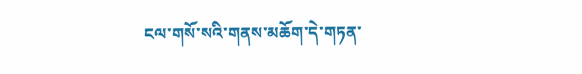ངལ་གསོ་སའི་གནས་མཆོག་དེ་གཏན་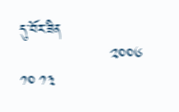དུ་བོར་ཟིན
                  ༢༠༠༦ ༡༠ ༡༣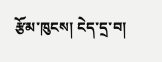རྩོམ་ཁུངས། ངེད་དྲ་བ།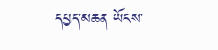དཔྱད་མཆན ཡོངས་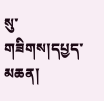སུ་གཟིགས།དཔྱད་མཆན།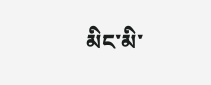མིང་མི་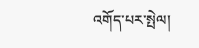འགོད་པར་སྤེལ།